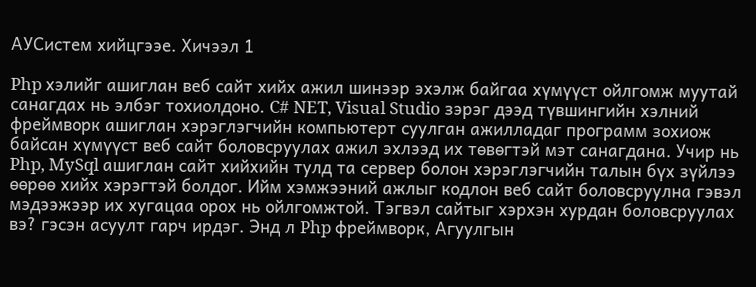АУСистем хийцгээе. Хичээл 1

Php хэлийг ашиглан веб сайт хийх ажил шинээр эхэлж байгаа хүмүүст ойлгомж муутай санагдах нь элбэг тохиолдоно. C# NET, Visual Studio зэрэг дээд түвшингийн хэлний фреймворк ашиглан хэрэглэгчийн компьютерт суулган ажилладаг программ зохиож байсан хүмүүст веб сайт боловсруулах ажил эхлээд их төвөгтэй мэт санагдана. Учир нь Php, MySql ашиглан сайт хийхийн тулд та сервер болон хэрэглэгчийн талын бүх зүйлээ өөрөө хийх хэрэгтэй болдог. Ийм хэмжээний ажлыг кодлон веб сайт боловсруулна гэвэл мэдээжээр их хугацаа орох нь ойлгомжтой. Тэгвэл сайтыг хэрхэн хурдан боловсруулах вэ? гэсэн асуулт гарч ирдэг. Энд л Php фреймворк, Агуулгын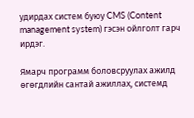удирдах систем буюу CMS (Content management system) гэсэн ойлголт гарч ирдэг.

Ямарч программ боловсруулах ажилд өгөгдлийн сантай ажиллах, системд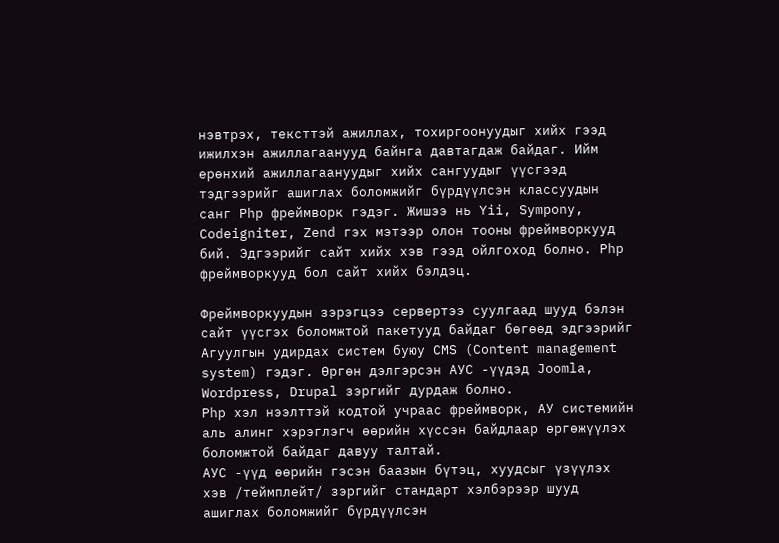нэвтрэх, тексттэй ажиллах, тохиргоонуудыг хийх гээд ижилхэн ажиллагаанууд байнга давтагдаж байдаг. Ийм ерөнхий ажиллагаануудыг хийх сангуудыг үүсгээд тэдгээрийг ашиглах боломжийг бүрдүүлсэн классуудын санг Php фреймворк гэдэг. Жишээ нь Yii, Sympony, Codeigniter, Zend гэх мэтээр олон тооны фреймворкууд бий. Эдгээрийг сайт хийх хэв гээд ойлгоход болно. Php фреймворкууд бол сайт хийх бэлдэц.

Фреймворкуудын зэрэгцээ сервертээ суулгаад шууд бэлэн сайт үүсгэх боломжтой пакетууд байдаг бөгөөд эдгээрийг Агуулгын удирдах систем буюу CMS (Content management system) гэдэг. Өргөн дэлгэрсэн АУС -үүдэд Joomla, Wordpress, Drupal зэргийг дурдаж болно.
Php хэл нээлттэй кодтой учраас фреймворк, АУ системийн аль алинг хэрэглэгч өөрийн хүссэн байдлаар өргөжүүлэх боломжтой байдаг давуу талтай.
АУС -үүд өөрийн гэсэн баазын бүтэц, хуудсыг үзүүлэх хэв /теймплейт/ зэргийг стандарт хэлбэрээр шууд ашиглах боломжийг бүрдүүлсэн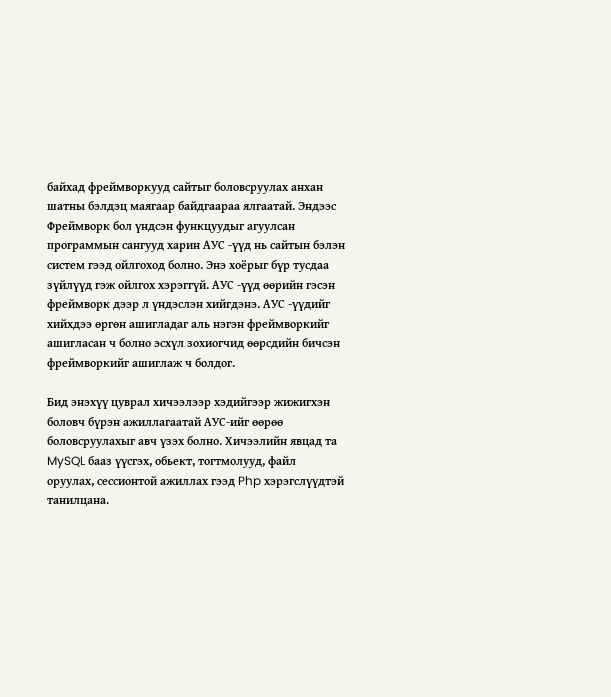байхад фреймворкууд сайтыг боловсруулах анхан шатны бэлдэц маягаар байдгаараа ялгаатай. Эндээс Фреймворк бол үндсэн функцуудыг агуулсан программын сангууд харин АУС -үүд нь сайтын бэлэн систем гээд ойлгоход болно. Энэ хоёрыг бүр тусдаа зүйлүүд гэж ойлгох хэрэггүй. АУС -үүд өөрийн гэсэн фреймворк дээр л үндэслэн хийгдэнэ. АУС -үүдийг хийхдээ өргөн ашигладаг аль нэгэн фреймворкийг ашигласан ч болно эсхүл зохиогчид өөрсдийн бичсэн фреймворкийг ашиглаж ч болдог.

Бид энэхүү цуврал хичээлээр хэдийгээр жижигхэн боловч бүрэн ажиллагаатай АУС-ийг өөрөө боловсруулахыг авч үзэх болно. Хичээлийн явцад та MySQL бааз үүсгэх, обьект, тогтмолууд, файл оруулах, сессионтой ажиллах гээд Php хэрэгслүүдтэй танилцана.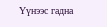Үүнээс гадна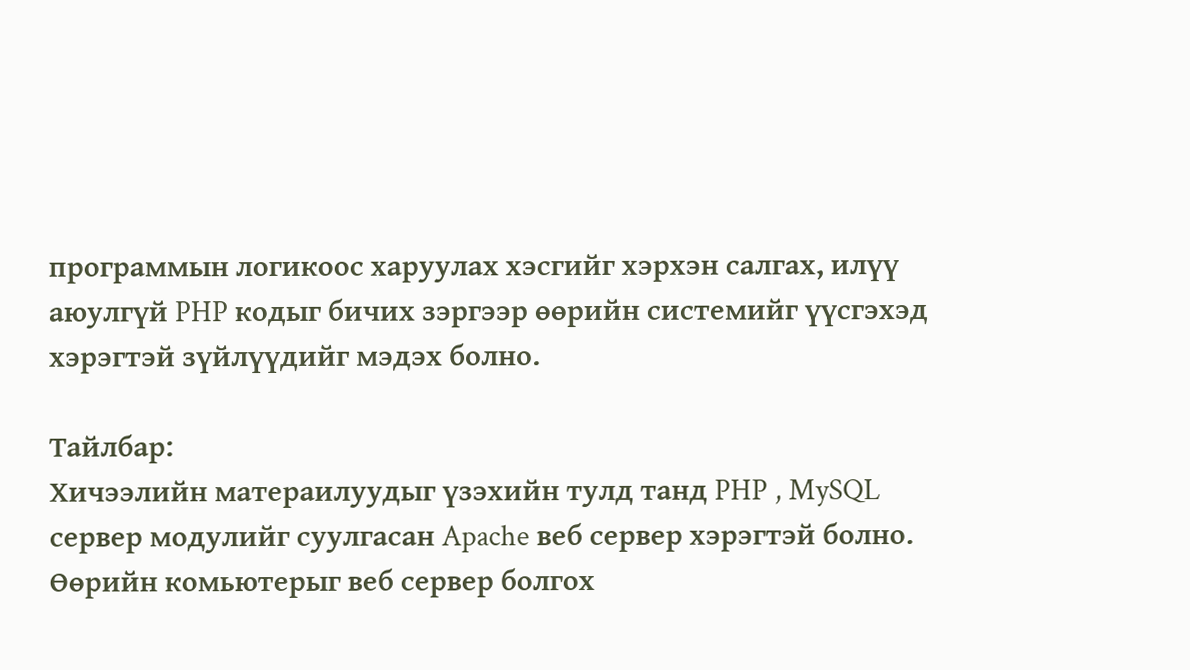программын логикоос харуулах хэсгийг хэрхэн салгах, илүү аюулгүй PHP кодыг бичих зэргээр өөрийн системийг үүсгэхэд хэрэгтэй зүйлүүдийг мэдэх болно.

Тайлбар:
Хичээлийн матераилуудыг үзэхийн тулд танд PHP , MySQL сервер модулийг суулгасан Apache веб сервер хэрэгтэй болно. Өөрийн комьютерыг веб сервер болгох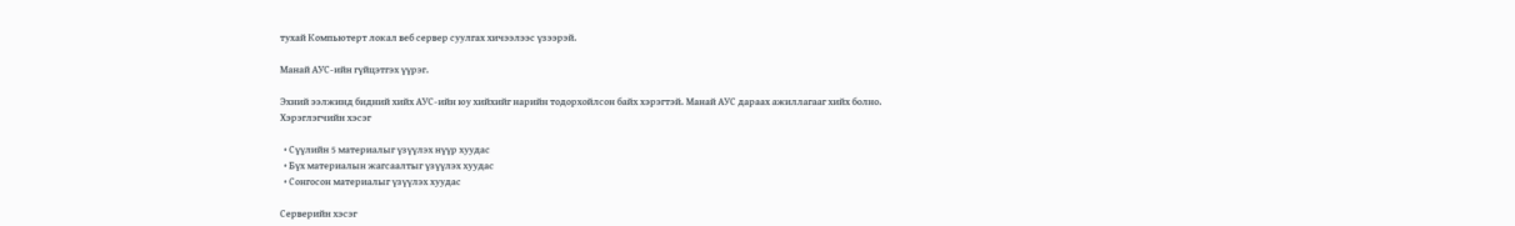тухай Компьютерт локал веб сервер суулгах хичээлээс үзээрэй.

Манай АУС-ийн гүйцэтгэх үүрэг.

Эхний ээлжинд бидний хийх АУС-ийн юу хийхийг нарийн тодорхойлсон байх хэрэгтэй. Манай АУС дараах ажиллагааг хийх болно.
Хэрэглэгчийн хэсэг

  • Сүүлийн 5 материалыг үзүүлэх нүүр хуудас
  • Бүх материалын жагсаалтыг үзүүлэх хуудас
  • Сонгосон материалыг үзүүлэх хуудас

Серверийн хэсэг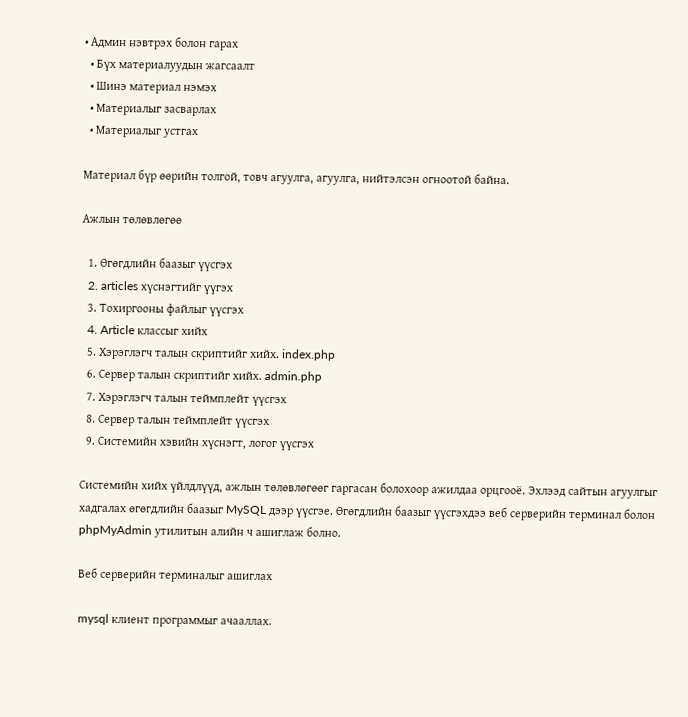• Админ нэвтрэх болон гарах
  • Бүх материалуудын жагсаалт
  • Шинэ материал нэмэх
  • Материалыг засварлах
  • Материалыг устгах

Материал бүр өөрийн толгой, товч агуулга, агуулга, нийтэлсэн огноотой байна.

Ажлын төлөвлөгөө

  1. Өгөгдлийн баазыг үүсгэх
  2. articles хүснэгтийг үүгэх
  3. Тохиргооны файлыг үүсгэх
  4. Article классыг хийх
  5. Хэрэглэгч талын скриптийг хийх. index.php
  6. Сервер талын скриптийг хийх. admin.php
  7. Хэрэглэгч талын теймплейт үүсгэх
  8. Сервер талын теймплейт үүсгэх
  9. Системийн хэвийн хүснэгт, логог үүсгэх

Системийн хийх үйлдлүүд, ажлын төлөвлөгөөг гаргасан болохоор ажилдаа орцгооё. Эхлээд сайтын агуулгыг хадгалах өгөгдлийн баазыг MySQL дээр үүсгэе. Өгөгдлийн баазыг үүсгэхдээ веб серверийн терминал болон phpMyAdmin утилитын алийн ч ашиглаж болно.

Веб серверийн терминалыг ашиглах

mysql клиент программыг ачааллах.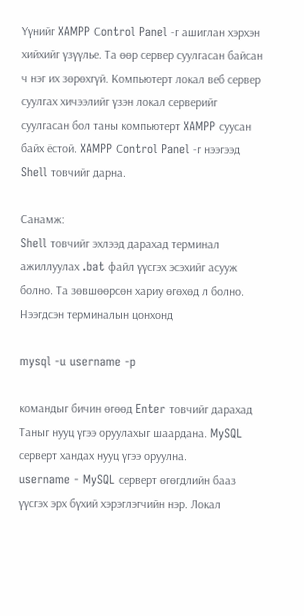Үүнийг XAMPP Сontrol Panel -г ашиглан хэрхэн хийхийг үзүүлье. Та өөр сервер суулгасан байсан ч нэг их зөрөхгүй. Компьютерт локал веб сервер суулгах хичээлийг үзэн локал серверийг суулгасан бол таны компьютерт XAMPP суусан байх ёстой. XAMPP Сontrol Panel -г нээгээд Shell товчийг дарна.

Санамж:
Shell товчийг эхлээд дарахад терминал ажиллуулах .bat файл үүсгэх эсэхийг асууж болно. Та зөвшөөрсөн хариу өгөхөд л болно.
Нээгдсэн терминалын цонхонд

mysql -u username -p

командыг бичин өгөөд Enter товчийг дарахад Таныг нууц үгээ оруулахыг шаардана. MySQL серверт хандах нууц үгээ оруулна.
username - MySQL серверт өгөгдлийн бааз үүсгэх эрх бүхий хэрэглэгчийн нэр. Локал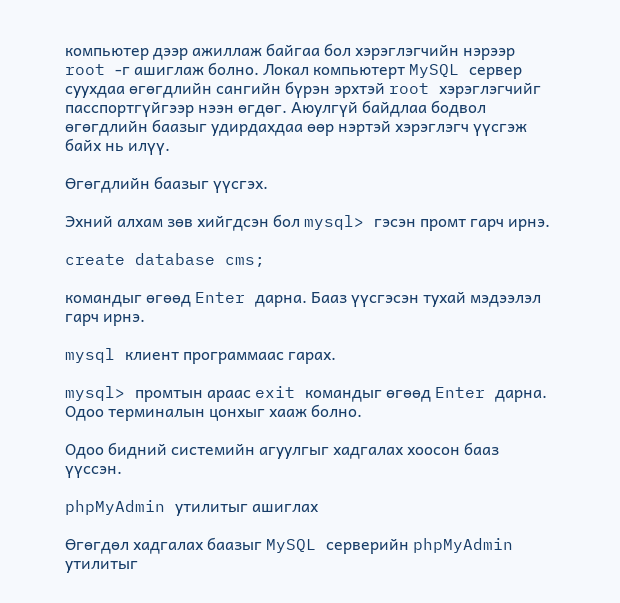компьютер дээр ажиллаж байгаа бол хэрэглэгчийн нэрээр root -г ашиглаж болно. Локал компьютерт MySQL сервер суухдаа өгөгдлийн сангийн бүрэн эрхтэй root хэрэглэгчийг пасспортгүйгээр нээн өгдөг. Аюулгүй байдлаа бодвол өгөгдлийн баазыг удирдахдаа өөр нэртэй хэрэглэгч үүсгэж байх нь илүү.

Өгөгдлийн баазыг үүсгэх.

Эхний алхам зөв хийгдсэн бол mysql> гэсэн промт гарч ирнэ.

create database cms;

командыг өгөөд Enter дарна. Бааз үүсгэсэн тухай мэдээлэл гарч ирнэ.

mysql клиент программаас гарах.

mysql> промтын араас exit командыг өгөөд Enter дарна. Одоо терминалын цонхыг хааж болно.

Одоо бидний системийн агуулгыг хадгалах хоосон бааз үүссэн.

phpMyAdmin утилитыг ашиглах

Өгөгдөл хадгалах баазыг MySQL серверийн phpMyAdmin утилитыг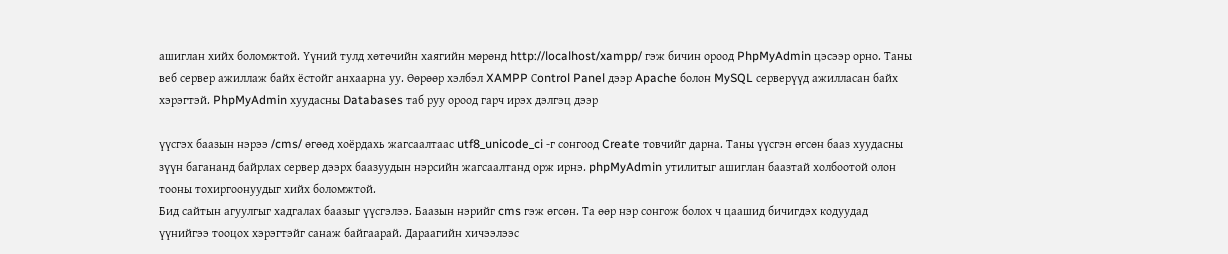ашиглан хийх боломжтой. Үүний тулд хөтөчийн хаягийн мөрөнд http://localhost/xampp/ гэж бичин ороод PhpMyAdmin цэсээр орно. Таны веб сервер ажиллаж байх ёстойг анхаарна уу. Өөрөөр хэлбэл XAMPP Сontrol Panel дээр Apache болон MySQL серверүүд ажилласан байх хэрэгтэй. PhpMyAdmin хуудасны Databases таб руу ороод гарч ирэх дэлгэц дээр

үүсгэх баазын нэрээ /cms/ өгөөд хоёрдахь жагсаалтаас utf8_unicode_ci -г сонгоод Create товчийг дарна. Таны үүсгэн өгсөн бааз хуудасны зүүн багананд байрлах сервер дээрх баазуудын нэрсийн жагсаалтанд орж ирнэ. phpMyAdmin утилитыг ашиглан баазтай холбоотой олон тооны тохиргоонуудыг хийх боломжтой.
Бид сайтын агуулгыг хадгалах баазыг үүсгэлээ. Баазын нэрийг cms гэж өгсөн. Та өөр нэр сонгож болох ч цаашид бичигдэх кодуудад үүнийгээ тооцох хэрэгтэйг санаж байгаарай. Дараагийн хичээлээс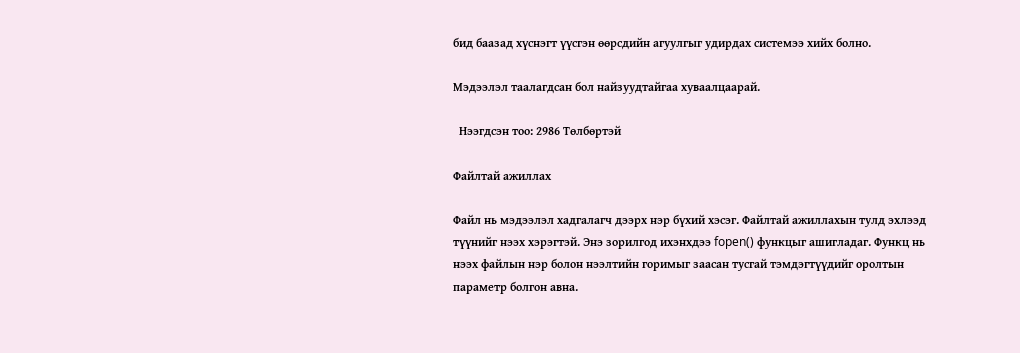бид баазад хүснэгт үүсгэн өөрсдийн агуулгыг удирдах системээ хийх болно.

Мэдээлэл таалагдсан бол найзуудтайгаа хуваалцаарай.

  Нээгдсэн тоо: 2986 Төлбөртэй

Файлтай ажиллах

Файл нь мэдээлэл хадгалагч дээрх нэр бүхий хэсэг. Файлтай ажиллахын тулд эхлээд түүнийг нээх хэрэгтэй. Энэ зорилгод ихэнхдээ fopen() функцыг ашигладаг. Функц нь нээх файлын нэр болон нээлтийн горимыг заасан тусгай тэмдэгтүүдийг оролтын параметр болгон авна.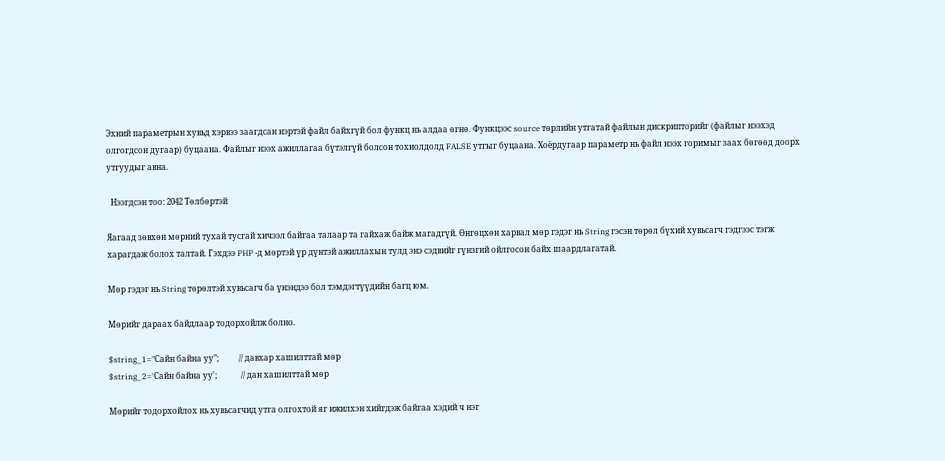Эхний параметрын хувьд хэрвээ заагдсан нэртэй файл байхгүй бол функц нь алдаа өгнө. Функцээс source төрлийн утгатай файлын дискрипторийг (файлыг нээхэд олгогдсон дугаар) буцаана. Файлыг нээх ажиллагаа бүтэлгүй болсон тохиолдолд FALSE утгыг буцаана. Хоёрдугаар параметр нь файл нээх горимыг заах бөгөөд доорх утгуудыг авна.

  Нээгдсэн тоо: 2042 Төлбөртэй

Яагаад зөвхөн мөрний тухай тусгай хичээл байгаа талаар та гайхаж байж магадгүй. Өнгөцхөн харвал мөр гэдэг нь String гэсэн төрөл бүхий хувьсагч гэдгээс тэгж харагдаж болох талтай. Гэхдээ PHP -д мөртэй үр дүнтэй ажиллахын тулд энэ сэдвийг гүнзгий ойлгосон байх шаардлагатай.

Мөр гэдэг нь String төрөлтэй хувьсагч ба үнэндээ бол тэмдэгтүүдийн багц юм.

Мөрийг дараах байдлаар тодорхойлж болно.

$string_1="Сайн байна уу";          // давхар хашилттай мөр
$string_2='Сайн байна уу';            // дан хашилттай мөр

Мөрийг тодорхойлох нь хувьсагчид утга олгохтой яг ижилхэн хийгдэж байгаа хэдий ч нэг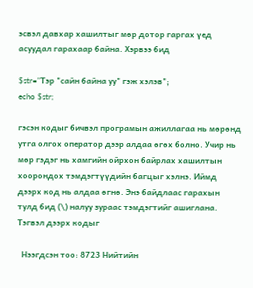эсвэл давхар хашилтыг мөр дотор гаргах үед асуудал гарахаар байна. Хэрвээ бид

$str="Тэр "сайн байна уу" гэж хэлэв";
echo $str;

гэсэн кодыг бичвэл програмын ажиллагаа нь мөрөнд утга олгох оператор дээр алдаа өгөх болно. Учир нь мөр гэдэг нь хамгийн ойрхон байрлах хашилтын хоорондох тэмдэгтүүдийн багцыг хэлнэ. Иймд дээрх код нь алдаа өгнө. Энэ байдлаас гарахын тулд бид (\) налуу зураас тэмдэгтийг ашиглана. Тэгвэл дээрх кодыг

  Нээгдсэн тоо: 8723 Нийтийн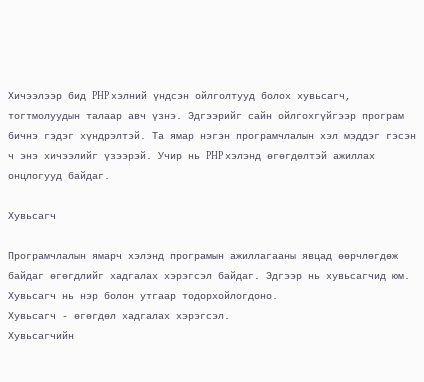Хичээлээр бид PHP хэлний үндсэн ойлголтууд болох хувьсагч, тогтмолуудын талаар авч үзнэ. Эдгээрийг сайн ойлгохгүйгээр програм бичнэ гэдэг хүндрэлтэй. Та ямар нэгэн програмчлалын хэл мэддэг гэсэн ч энэ хичээлийг үзээрэй. Учир нь PHP хэлэнд өгөгдөлтэй ажиллах онцлогууд байдаг.

Хувьсагч

Програмчлалын ямарч хэлэнд програмын ажиллагааны явцад өөрчлөгдөж байдаг өгөгдлийг хадгалах хэрэгсэл байдаг. Эдгээр нь хувьсагчид юм. Хувьсагч нь нэр болон утгаар тодорхойлогдоно.
Хувьсагч - өгөгдөл хадгалах хэрэгсэл.
Хувьсагчийн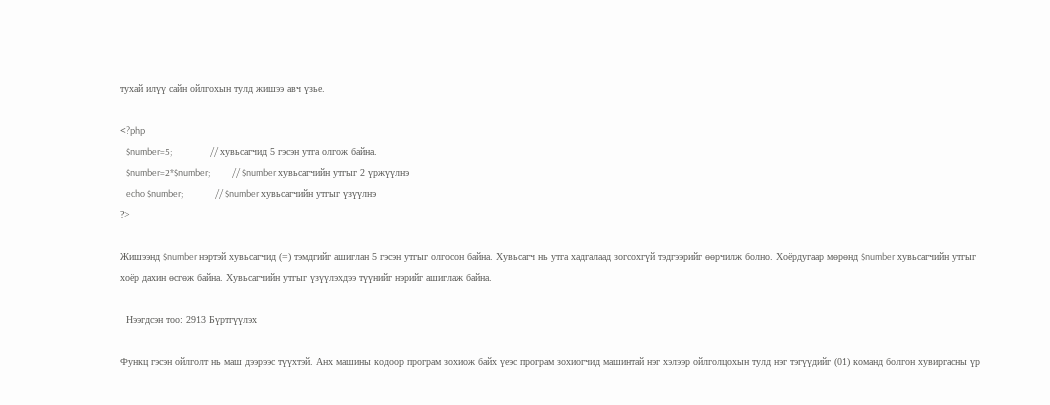тухай илүү сайн ойлгохын тулд жишээ авч үзье.

<?php
   $number=5;                   // хувьсагчид 5 гэсэн утга олгож байна.
   $number=2*$number;           // $number хувьсагчийн утгыг 2 үржүүлнэ
   echo $number;                // $number хувьсагчийн утгыг үзүүлнэ
?>

Жишээнд $number нэртэй хувьсагчид (=) тэмдгийг ашиглан 5 гэсэн утгыг олгосон байна. Хувьсагч нь утга хадгалаад зогсохгүй тэдгээрийг өөрчилж болно. Хоёрдугаар мөрөнд $number хувьсагчийн утгыг хоёр дахин өсгөж байна. Хувьсагчийн утгыг үзүүлэхдээ түүнийг нэрийг ашиглаж байна.

  Нээгдсэн тоо: 2913 Бүртгүүлэх

Функц гэсэн ойлголт нь маш дээрээс түүхтэй. Анх машины кодоор програм зохиож байх үеэс програм зохиогчид машинтай нэг хэлээр ойлголцохын тулд нэг тэгүүдийг (01) команд болгон хувиргасны үр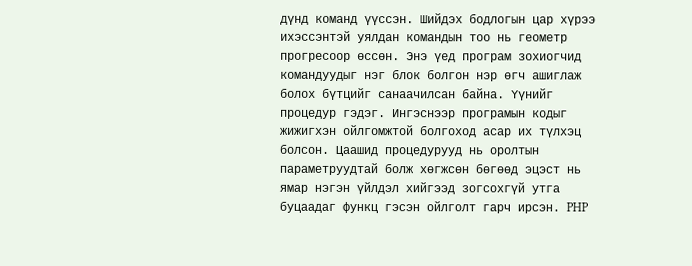дүнд команд үүссэн. Шийдэх бодлогын цар хүрээ ихэссэнтэй уялдан командын тоо нь геометр прогресоор өссөн. Энэ үед програм зохиогчид командуудыг нэг блок болгон нэр өгч ашиглаж болох бүтцийг санаачилсан байна. Үүнийг процедур гэдэг. Ингэснээр програмын кодыг жижигхэн ойлгомжтой болгоход асар их түлхэц болсон. Цаашид процедурууд нь оролтын параметруудтай болж хөгжсөн бөгөөд эцэст нь ямар нэгэн үйлдэл хийгээд зогсохгүй утга буцаадаг функц гэсэн ойлголт гарч ирсэн. PHP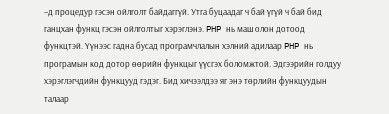–д процедур гэсэн ойлголт байдаггүй. Утга буцаадаг ч бай үгүй ч бай бид ганцхан функц гэсэн ойлголтыг хэрэглэнэ. PHP нь маш олон дотоод функцтэй. Үүнээс гадна бусад програмчлалын хэлний адилаар PHP нь програмын код дотор өөрийн функцыг үүсгэх боломжтой. Эдгээрийн голдуу хэрэглэгчдийн функцууд гэдэг. Бид хичээлдээ яг энэ төрлийн функцуудын талаар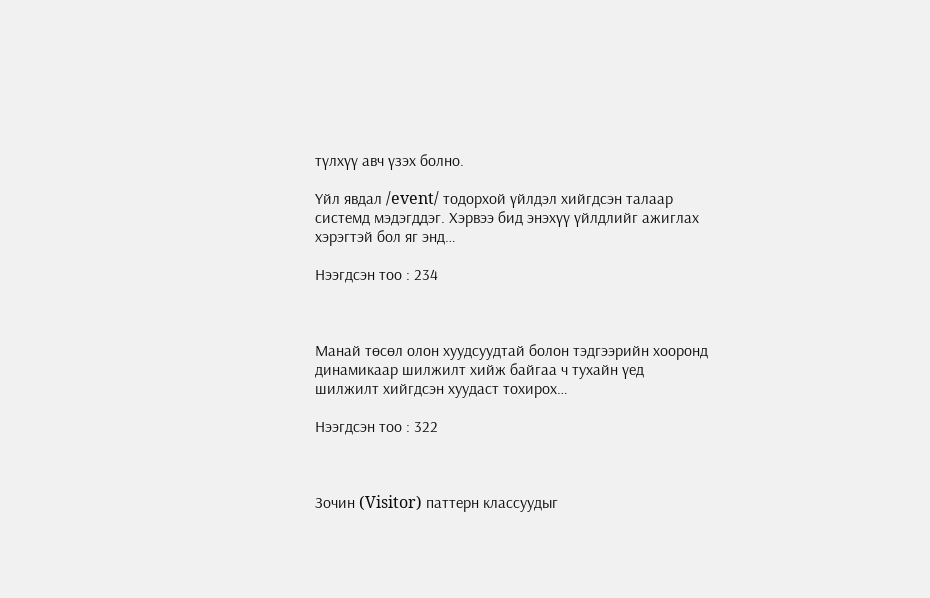түлхүү авч үзэх болно.

Үйл явдал /event/ тодорхой үйлдэл хийгдсэн талаар системд мэдэгддэг. Хэрвээ бид энэхүү үйлдлийг ажиглах хэрэгтэй бол яг энд…

Нээгдсэн тоо : 234



Манай төсөл олон хуудсуудтай болон тэдгээрийн хооронд динамикаар шилжилт хийж байгаа ч тухайн үед шилжилт хийгдсэн хуудаст тохирох…

Нээгдсэн тоо : 322



Зочин (Visitor) паттерн классуудыг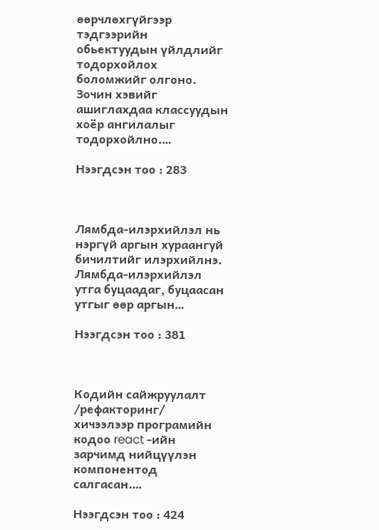өөрчлөхгүйгээр тэдгээрийн обьектуудын үйлдлийг тодорхойлох боломжийг олгоно. Зочин хэвийг ашиглахдаа классуудын хоёр ангилалыг тодорхойлно.…

Нээгдсэн тоо : 283



Лямбда-илэрхийлэл нь нэргүй аргын хураангуй бичилтийг илэрхийлнэ. Лямбда-илэрхийлэл утга буцаадаг, буцаасан утгыг өөр аргын…

Нээгдсэн тоо : 381



Кодийн сайжруулалт /рефакторинг/ хичээлээр програмийн кодоо react -ийн зарчимд нийцүүлэн компонентод салгасан.…

Нээгдсэн тоо : 424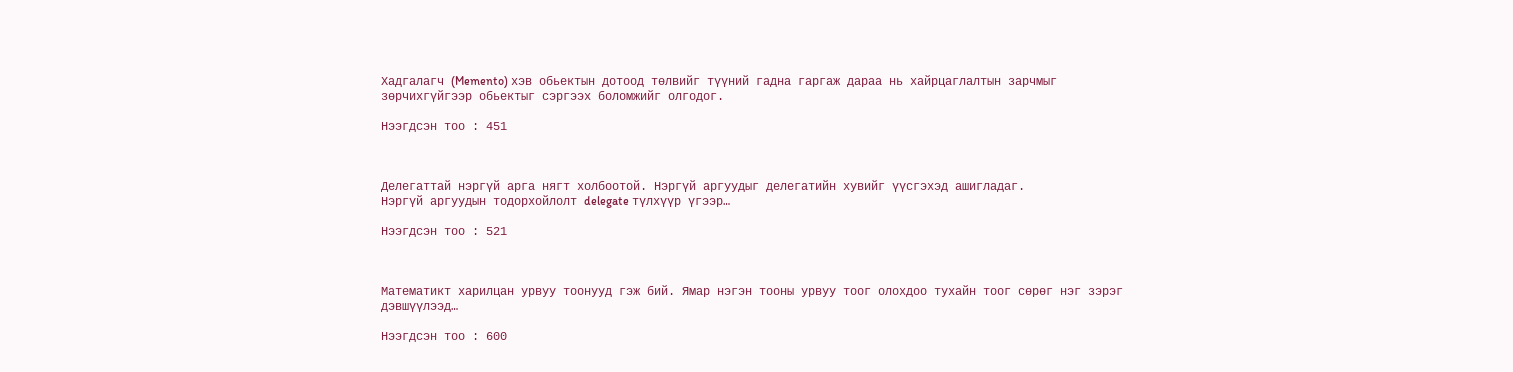Хадгалагч (Memento) хэв обьектын дотоод төлвийг түүний гадна гаргаж дараа нь хайрцаглалтын зарчмыг зөрчихгүйгээр обьектыг сэргээх боломжийг олгодог.

Нээгдсэн тоо : 451



Делегаттай нэргүй арга нягт холбоотой. Нэргүй аргуудыг делегатийн хувийг үүсгэхэд ашигладаг.
Нэргүй аргуудын тодорхойлолт delegate түлхүүр үгээр…

Нээгдсэн тоо : 521



Математикт харилцан урвуу тоонууд гэж бий. Ямар нэгэн тооны урвуу тоог олохдоо тухайн тоог сөрөг нэг зэрэг дэвшүүлээд…

Нээгдсэн тоо : 600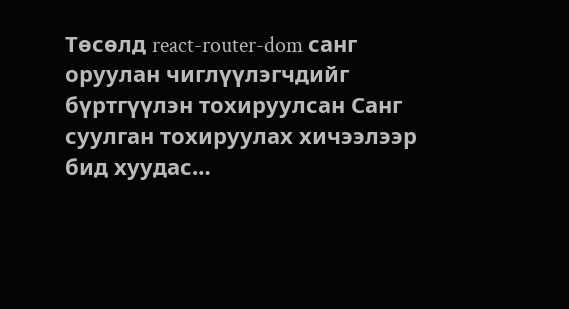Төсөлд react-router-dom санг оруулан чиглүүлэгчдийг бүртгүүлэн тохируулсан Санг суулган тохируулах хичээлээр бид хуудас…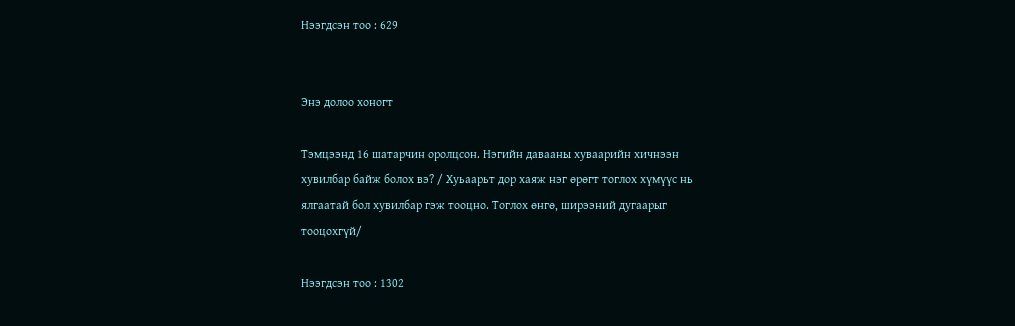Нээгдсэн тоо : 629


Энэ долоо хоногт

Тэмцээнд 16 шатарчин оролцсон. Нэгийн давааны хуваарийн хичнээн хувилбар байж болох вэ? / Хуьаарьт дор хаяж нэг өрөгт тоглох хүмүүс нь ялгаатай бол хувилбар гэж тооцно. Тоглох өнгө, ширээний дугаарыг тооцохгүй/

Нээгдсэн тоо : 1302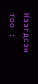Нээгдсэн тоо :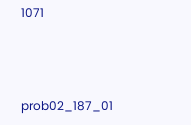1071



prob02_187_01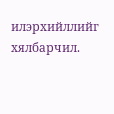илэрхийллийг хялбарчил.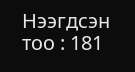Нээгдсэн тоо : 181